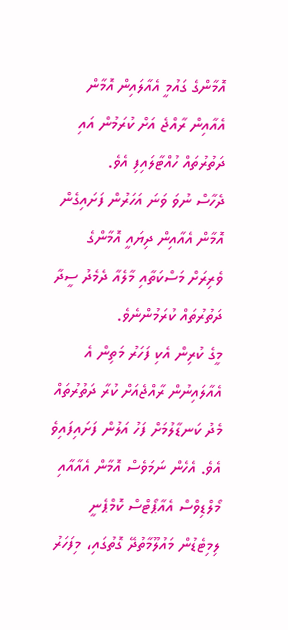އޮމާންގެ ގައުމީ އެއާލައިން އޮމާން އެއާއިން ރާއްޖެ އަށް ކުރަމުން އައި ދަތުރުތައް ހުއްޓާލައިފި އެވެ.
ދެހާސް ނުވަ ވަނަ އަހަރުން ފަށައިގެން އޮމާން އެއާއިން ދިޔައީ އޮމާންގެ ވެރިރަށް މަސްކަތާއި މާލެއާ ދެމެދު ސީދާ ދަތުރުތައް ކުރަމުންނެވެ.
މީގެ ކުރިން އެކި ފަހަރު މަތިން އެ އެއާލައިނުން ރާއްޖެއަށް ކުރާ ދަތުރުތައް މެދު ކަނޑާލުމަށް ފަހު އަލުން ފަށައިފައިވެ އެވެ. އެހެން ނަމަވެސް އޮމާން އެއާއާއި މޯލްޑިވްސް އެއާޕޯޓްސް ކޮމްޕެނީ ލިމިޓެޑުން މައުލޫމާތުދޭ ގޮތުގައި، މިފަހަރު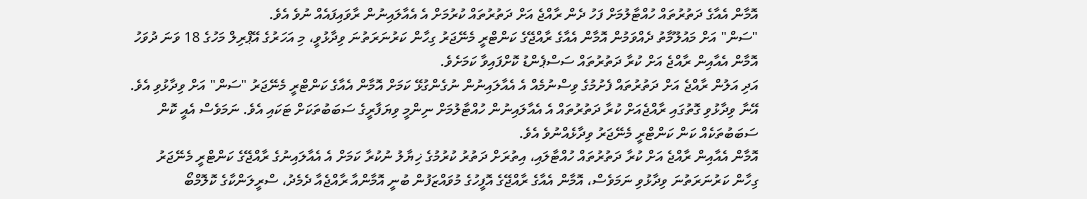އޮމާން އެއާގެ ދަތުރުތައް ހުއްޓާލުމަށް ފަހު ދެން ރާއްޖެ އަށް ދަތުރުތައް ކުރުމަށް އެ އެއާލައިނުން ރާވައިފައެއް ނުވެ އެވެ.
"ސަން" އަށް މައުލޫމާތު ދެއްވަމުން އޮމާން އެއާގެ ރާއްޖޭގެ ކަންޓްރީ މެނޭޖަރު ގިހާން ކަރުނަރަތުނަ ވިދާޅުވީ، މި އަހަރުގެ އޭޕްރިލް މަހުގެ 18 ވަނަ ދުވަހު އޮމާން އެއާއިން ރާއްޖެ އަށް ކުރާ ދަތުރުތައް ސަސްޕެންޑު ކޮށްފައިވާ ކަމަށެވެ.
އަދި އަލުން ރާއްޖެ އަށް ދަތުރުތައް ފެށުމުގެ ވިސްނުމެއް އެ އެއާލައިނުން ނުގެންގުޅޭ ކަމަށް އޮމާން އެއާގެ ކަންޓްރީ މެނޭޖަރު "ސަން" އަށް ވިދާޅުވި އެވެ. އޭނާ ވިދާޅުވި ގޮތުގައި ރާއްޖެއަށް ކުރާ ދަތުރުތައް އެ އެއާލައިނުން ހުއްޓާލުމަށް ނިންމީ ވިޔަފާރީގެ ސަބަބުތަކަށް ޓަކައި އެވެ. ނަމަވެސް އެއީ ކޮން ސަބަބުތަކެއް ކަން ކަންޓްރީ މެނޭޖަރު ވިދާޅެއްނުވެ އެވެ.
އޮމާން އެއާއިން ރާއްޖެ އަށް ކުރާ ދަތުރުތައް ހުއްޓާލައި، އިތުރަށް ދަތުރު ކުރުމުގެ ޚިޔާލު ނުކުރާ ކަމަށް އެ އެއާލައިނުގެ ރާއްޖޭގެ ކަންޓްރީ މެނޭޖަރު ގިހާން ކަރުނަރަތުނަ ވިދާޅުވި ނަމަވެސް، އޮމާން އެއާގެ ރާއްޖޭގެ އޮފީހުގެ މުވައްޒަފުން ބުނީ އޮމާންއާ ރާއްޖެއާ ދެމެދު، ސްރީލަންކާގެ ކޮލޮމްބޯ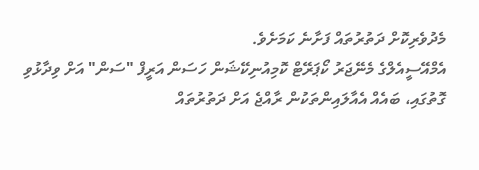މެދުވެރިކޮށް ދަތުރުތައް ފަށާނެ ކަމަށެވެ.
އެމްއޭސީއެލްގެ މެނޭޖަރު ކޯޕަރޭޓް ކޮމިއުނިކޭޝަން ހަސަން އަރީފް "ސަން" އަށް ވިދާޅުވި ގޮތުގައި، ބައެއް އެއާލައިންތަކުން ރާއްޖެ އަށް ދަތުރުތައް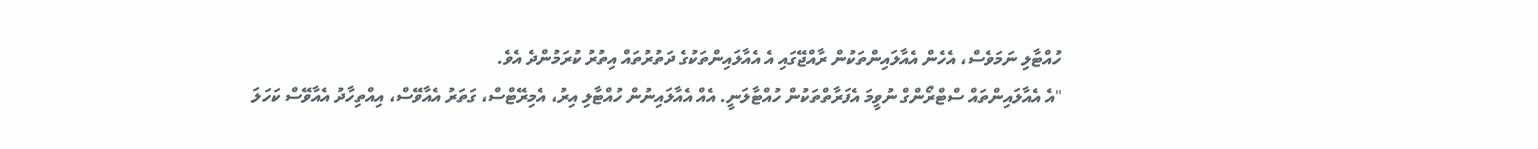ހުއްޓާލި ނަމަވެސް، އެހެން އެއާލައިންތަކުން ރާއްޖޭގައި އެ އެއާލައިންތަކުގެ ދަތުރުތައް އިތުރު ކުރަމުންދެ އެވެ.
"އެ އެއާލައިންތައް ސްޓްރޯންގް ނުވީމަ އެފަރާތްތަކުން ހުއްޓާލަނީ. އެއް އެއާލައިނުން ހުއްޓާލި އިރު، އެމިރޭޓްސް، ގަތަރު އެއާވޭސް، އިއްތިހާދު އެއާވޭސް ކަހަލަ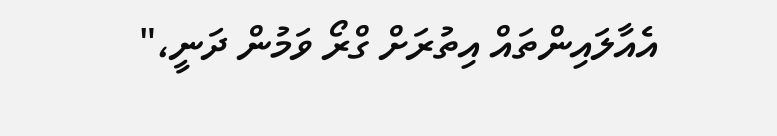އެއާލައިންތައް އިތުރަށް ގްރޯ ވަމުން ދަނީ،"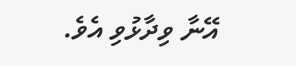އޭނާ ވިދާޅުވި އެވެ.